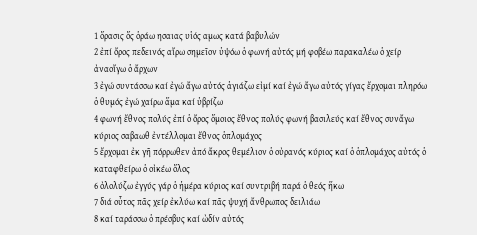1 ὅρασις ὅς ὁράω ησαιας υἱός αμως κατά βαβυλών
2 ἐπί ὄρος πεδεινός αἴρω σημεῖον ὑψόω ὁ φωνή αὐτός μή φοβέω παρακαλέω ὁ χείρ ἀναοἴγω ὁ ἄρχων
3 ἐγώ συντάσσω καί ἐγώ ἄγω αὐτός ἁγιάζω εἰμί καί ἐγώ ἄγω αὐτός γίγας ἔρχομαι πληρόω ὁ θυμός ἐγώ χαίρω ἅμα καί ὑβρίζω
4 φωνή ἔθνος πολύς ἐπί ὁ ὄρος ὅμοιος ἔθνος πολύς φωνή βασιλεύς καί ἔθνος συνἄγω κύριος σαβαωθ ἐντέλλομαι ἔθνος ὁπλομάχος
5 ἔρχομαι ἐκ γῆ πόρρωθεν ἀπό ἄκρος θεμέλιον ὁ οὐρανός κύριος καί ὁ ὁπλομάχος αὐτός ὁ καταφθείρω ὁ οἰκέω ὅλος
6 ὀλολύζω ἐγγύς γάρ ὁ ἡμέρα κύριος καί συντριβή παρά ὁ θεός ἥκω
7 διά οὗτος πᾶς χείρ ἐκλύω καί πᾶς ψυχή ἄνθρωπος δειλιάω
8 καί ταράσσω ὁ πρέσβυς καί ὠδίν αὐτός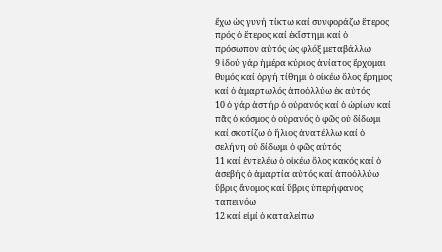ἔχω ὡς γυνή τίκτω καί συνφοράζω ἕτερος πρός ὁ ἕτερος καί ἐκἵστημι καί ὁ πρόσωπον αὐτός ὡς φλόξ μεταβάλλω
9 ἰδού γάρ ἡμέρα κύριος ἀνίατος ἔρχομαι θυμός καί ὀργή τίθημι ὁ οἰκέω ὅλος ἔρημος καί ὁ ἁμαρτωλός ἀποὀλλύω ἐκ αὐτός
10 ὁ γάρ ἀστήρ ὁ οὐρανός καί ὁ ὠρίων καί πᾶς ὁ κόσμος ὁ οὐρανός ὁ φῶς οὐ δίδωμι καί σκοτίζω ὁ ἥλιος ἀνατέλλω καί ὁ σελήνη οὐ δίδωμι ὁ φῶς αὐτός
11 καί ἐντελέω ὁ οἰκέω ὅλος κακός καί ὁ ἀσεβής ὁ ἁμαρτία αὐτός καί ἀποὀλλύω ὕβρις ἄνομος καί ὕβρις ὑπερήφανος ταπεινόω
12 καί εἰμί ὁ καταλείπω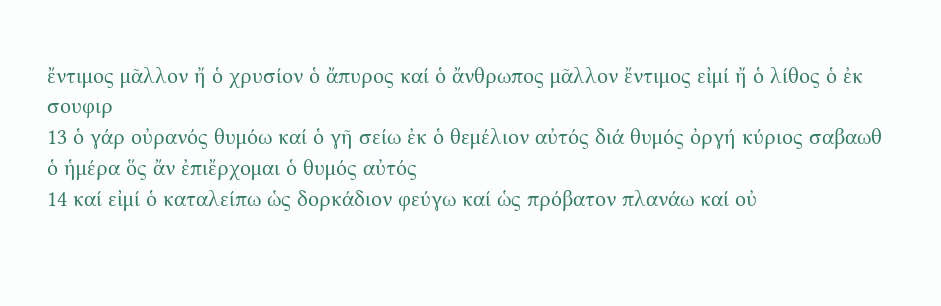ἔντιμος μᾶλλον ἤ ὁ χρυσίον ὁ ἄπυρος καί ὁ ἄνθρωπος μᾶλλον ἔντιμος εἰμί ἤ ὁ λίθος ὁ ἐκ σουφιρ
13 ὁ γάρ οὐρανός θυμόω καί ὁ γῆ σείω ἐκ ὁ θεμέλιον αὐτός διά θυμός ὀργή κύριος σαβαωθ ὁ ἡμέρα ὅς ἄν ἐπιἔρχομαι ὁ θυμός αὐτός
14 καί εἰμί ὁ καταλείπω ὡς δορκάδιον φεύγω καί ὡς πρόβατον πλανάω καί οὐ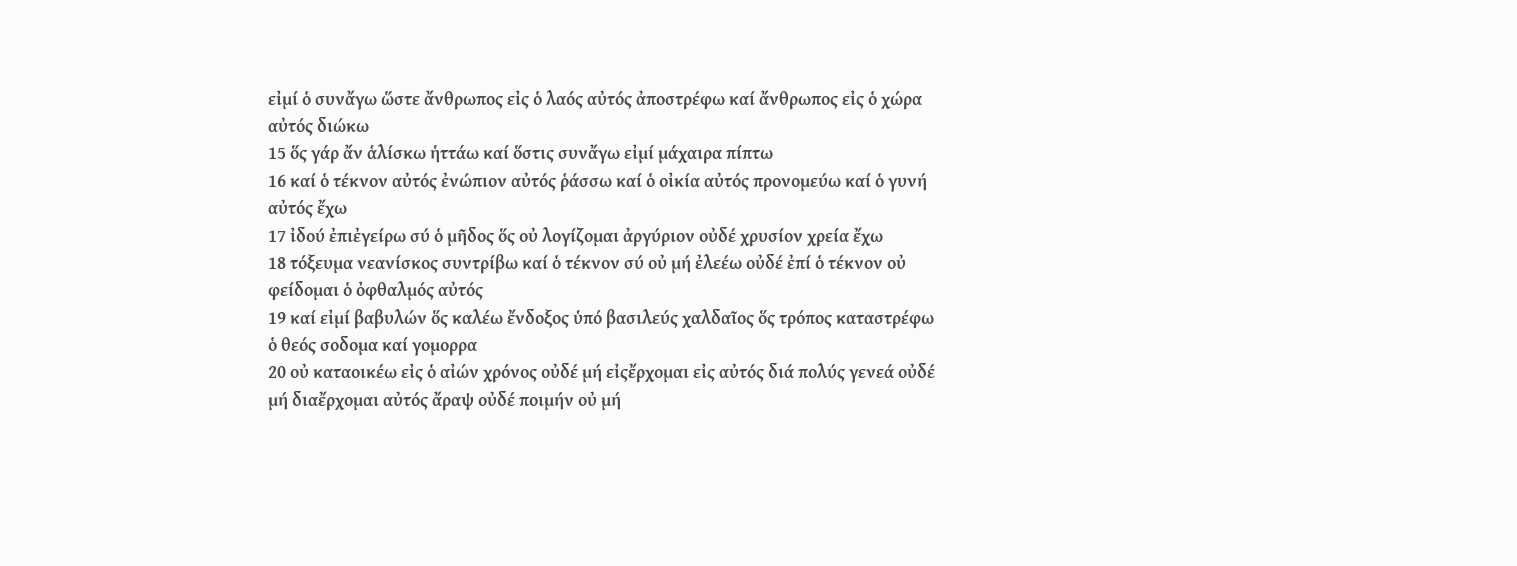εἰμί ὁ συνἄγω ὥστε ἄνθρωπος εἰς ὁ λαός αὐτός ἀποστρέφω καί ἄνθρωπος εἰς ὁ χώρα αὐτός διώκω
15 ὅς γάρ ἄν ἁλίσκω ἡττάω καί ὅστις συνἄγω εἰμί μάχαιρα πίπτω
16 καί ὁ τέκνον αὐτός ἐνώπιον αὐτός ῥάσσω καί ὁ οἰκία αὐτός προνομεύω καί ὁ γυνή αὐτός ἔχω
17 ἰδού ἐπιἐγείρω σύ ὁ μῆδος ὅς οὐ λογίζομαι ἀργύριον οὐδέ χρυσίον χρεία ἔχω
18 τόξευμα νεανίσκος συντρίβω καί ὁ τέκνον σύ οὐ μή ἐλεέω οὐδέ ἐπί ὁ τέκνον οὐ φείδομαι ὁ ὀφθαλμός αὐτός
19 καί εἰμί βαβυλών ὅς καλέω ἔνδοξος ὑπό βασιλεύς χαλδαῖος ὅς τρόπος καταστρέφω ὁ θεός σοδομα καί γομορρα
20 οὐ καταοικέω εἰς ὁ αἰών χρόνος οὐδέ μή εἰςἔρχομαι εἰς αὐτός διά πολύς γενεά οὐδέ μή διαἔρχομαι αὐτός ἄραψ οὐδέ ποιμήν οὐ μή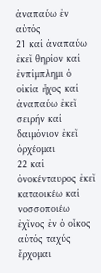ἀναπαύω ἐν αὐτός
21 καί ἀναπαύω ἐκεῖ θηρίον καί ἐνπίμπλημι ὁ οἰκία ἦχος καί ἀναπαύω ἐκεῖ σειρήν καί δαιμόνιον ἐκεῖ ὀρχέομαι
22 καί ὀνοκένταυρος ἐκεῖ καταοικέω καί νοσσοποιέω ἐχῖνος ἐν ὁ οἶκος αὐτός ταχύς ἔρχομαι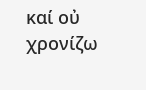καί οὐ χρονίζω